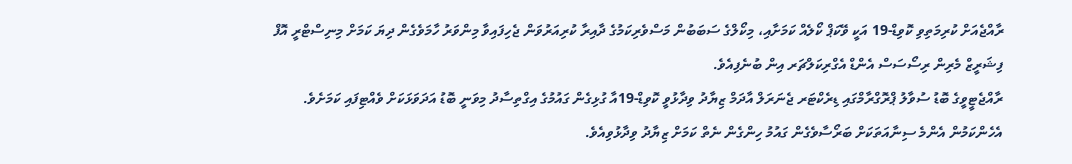ރާއްޖެއަށް ކުރިމަތިވި ކޮވިޑް-19 އަކީ ވޭކަޕް ކޯލެއް ކަމަށާއި، މިކޯލްގެ ސަބަބުން މަސްވެރިކަމުގެ ދާއިރާ ކުރިއަރުވަން ޖެހިފައިވާ މިންވަރު ހާމަވެގެން ދިޔަ ކަމަށް މިނިސްޓްރީ އޮފް ފިޝަރީޒް މެރިން ރިސޯސަސް އެންޑް އެގްރިކަލްޗަރ އިން ބުނެފިއެވެ.
ރާއްޖެޓީވީގެ ބޮޑު ސުވާލު ޕްރޮގްރާމްގައި ޑިރެކްޓަރ ޖެނަރަލް އާދަމް ޒިޔާދު ވިދާޅުވީ ކޮވިޑް-19އާ ގުޅިގެން ގައުމުގެ އިގްތިސާދު މިވަނީ ބޮޑު އަދަވަޅަކަށް ވެއްޓިފައި ކަމަށެވެ. އެހެންކަމުން އެންމެ ސިނާއަތަކަށް ބަރޯސާވެގެން ގައުމު ހިންގެން ނެތް ކަމަށް ޒިޔާދު ވިދާޅުވިއެވެ.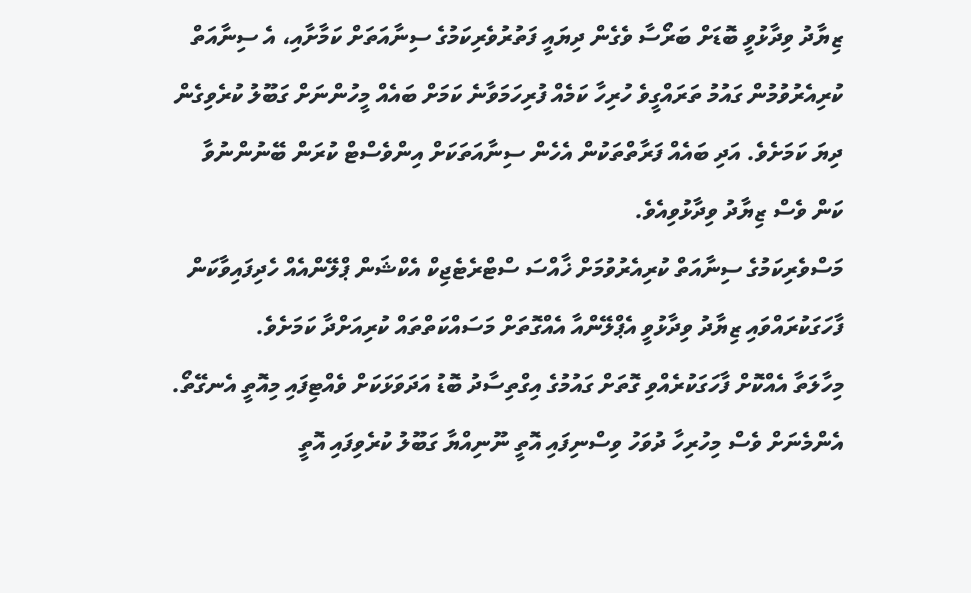ޒިޔާދު ވިދާޅުވީ ބޮޑަށް ބަރޯސާ ވެގެން ދިޔައީ ފަތުރުވެރިކަމުގެ ސިނާއަތަށް ކަމާށާއި، އެ ސިނާއަތް ކުރިއެރުވުމުން ގައުމު ތަރައްގީވެ ހުރިހާ ކަމެއް ފުރިހަމަވާނެ ކަމަށް ބައެއް މީހުންނަށް ގަބޫލު ކުރެވިގެން ދިޔަ ކަމަށެވެ. އަދި ބައެއް ފަރާތްތަކުން އެހެން ސިނާއަތަކަށް އިންވެސްޓް ކުރަން ބޭނުންނުވާ ކަން ވެސް ޒިޔާދު ވިދާޅުވިއެވެ.
މަސްވެރިކަމުގެ ސިނާއަތް ކުރިއެރުވުމަށް ޚާއްސަ ސްޓްރެޓެޖިކް އެކްޝަން ޕްލޭންއެއް ހެދިފައިވާކަން ފާހަގަކުރައްވައި ޒިޔާދު ވިދާޅުވީ އެޕްލޭންއާ އެއްގޮތަށް މަސައްކަތްތައް ކުރިއަށްދާ ކަމަށެވެ.
މިހާލަތާ އެއްކޮށް ފާހަގަކުރެއްވި ގޮތަށް ގައުމުގެ އިގްތިސާދު ބޮޑު އަދަވަޅަކަށް ވެއްޓިފައި މިއޮތީ އެނގޭތޯ. އެންމެނަށް ވެސް މިހުރިހާ ދުވަހު ވިސްނިފައި އޮތީ ނޫނިއްޔާ ގަބޫލު ކުރެވިފައި އޮތީ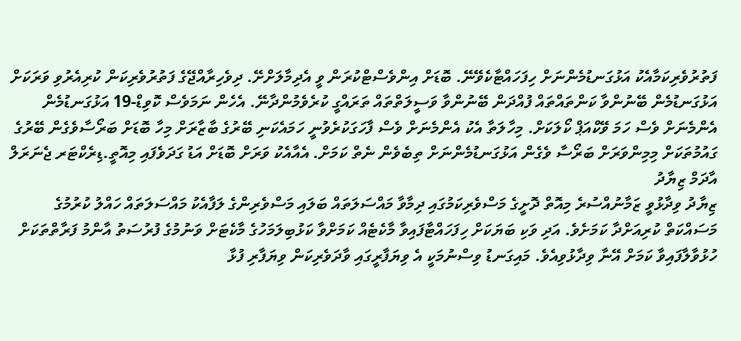ފަތުރުވެރިކަމާއެކު އަޅުގަނޑުމެންނަށް ހިފަހައްޓާކެވޭނޭ. ބޮޑަށް އިންވެސްޓްކުރަން ވީ އެދިމާލަށްށޭ. ދިވެހިރާއްޖޭގެ ފަތުރުވެރިކަން ކުރިއެރުވި ވަރަކަށް އަޅުގަނޑުމެން ބޭނުންވާ ކަންތައްތައް ފުއްދަން ބޭނުންވާ ވަސީލަތްތައް ތަރައްގީ ކުރެވެމުންދާނޭ. އެހެން ނަމަވެސް ކޮވިޑް-19 އަޅުގަނޑުމެން އެންމެނަށް ވެސް ހަމަ ވޭކްއަޕް ކޯލަކަށް. މިހާލަތާ އެކު އެންމެނަށް ވެސް ފާހަގަކުރެވުނީ ހަމައެކަނި ބޭރުގެ ބާޒާރަށް މިހާ ބޮޑަށް ބަރޯސާވެގެން ބޭރުގެ ގައުމުތަކަށް މިމިންވަރަށް ބަރޯސާ ވެގެން އަޅުގަނޑުމެންނަށް ތިބެވެން ނެތް ކަމަށް. އެއާއެކު ވަރަށް ބޮޑަށް އަޑު ގަދަވެފައި މިއޮތީ.ޑިރެކްޓަރ ޖެނަރަލް އާދަމް ޒިޔާދު
ޒިޔާދު ވިދާޅުވީ ޒަމާނުއްސުރެ މިއޮތް ދޮށީގެ މަސްވެރިކަމުގައި ދިމާވާ މައްސަލަތައް ބަލައި މަސްވެރިންގެ ލަފާއެކު މައްސަލަތައް ހައްލު ކުރުމުގެ މަސައްކަތް ކުރިއަށްދާ ކަމަށެވެ. އަދި ވަކި ބަޔަކަށް ހިފަހައްޓާފައިވާ މާކެޓެއް ކަމަށްވާ ކަޅުބިލަމަހުގެ މާކެޓަށް ވަނުމުގެ ފުރުސަތު އާންމު ފަރާތްތަކަށް ހުޅުވާލާފައިވާ ކަމަށް އޭނާ ވިދާޅުވިއެވެ. މައިގަނޑު ވިސްނުމަކީ އެ ވިޔަފާރީގައި ވާދަވެރިކަން ވިޔަފާރި ފުޅާ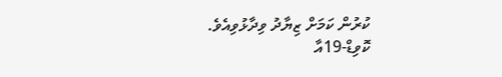ކުރުން ކަމަށް ޒިޔާދު ވިދާޅުވިއެވެ.
ކޮވިޑް-19އާ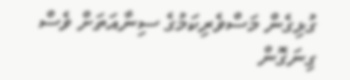ގުޅިގެން މަސްވެރިކަމުގެ ސިނާއަތަށް ވެސް ގިނަގޮން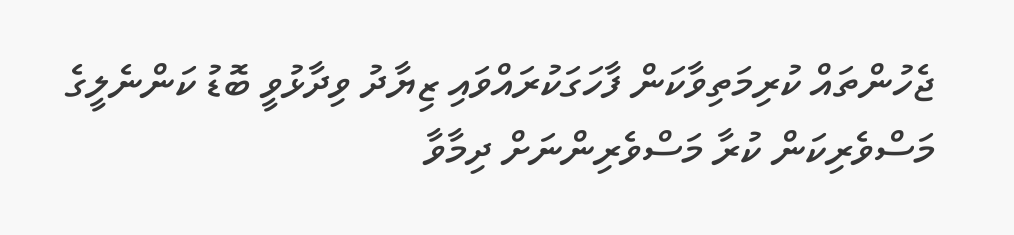ޖެހުންތައް ކުރިމަތިވާކަން ފާހަގަކުރައްވައި ޒިޔާދު ވިދާޅުވީ ބޮޑު ކަންނެލީގެ މަސްވެރިކަން ކުރާ މަސްވެރިންނަށް ދިމާވާ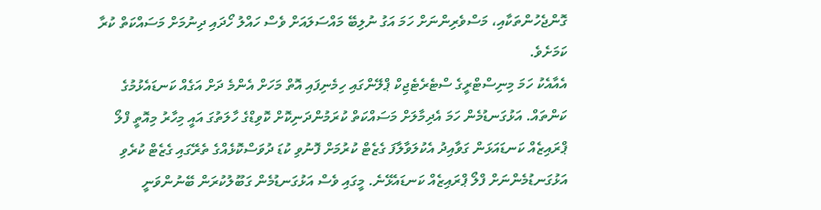ގޮންޖެހުންތަކާއި، މަސްވެރިންނަށް ހަމަ އަގު ނުލިބޭ މައްސަލައަށް ވެސް ހައްލު ހޯދައި ދިނުމަށް މަސައްކަތް ކުރާ ކަމަށެވެ.
އެއާއެކު ހަމަ މިނިސްޓްރީގެ ސްޓެރެޓެޖިކް ޕްލޭންގައި ހިމެނިފައި އޮތް މަހަށް އެންމެ ދަށް އަގެއް ކަނޑައެޅުމުގެ ކަންތައް. އަޅުގަނޑުމެން ހަމަ އެދިމާލަށް މަސައްކަތް ކުރަމުންދަނިކޮށް ކޮވިޑްގެ ހާލަތުގަ އައީ މިހާރު މިއޮތީ ފްލޯ ޕްރައިޒެއް ކަނޑައަޅަން ގަވާއިދު އެކުލަވާލާފަ ގެޒެޓް ކުރުމަށް ފޮނުވި ކުޑަ ދުވަސްކޮޅެއްގެ ތެރޭގައި ގެޒެޓް ކުރެވި އަޅުގަނޑުމެންނަށް ފްލޯ ޕްރައިޒެއް ކަނޑައެޅޭނެ. މީގައި ވެސް އަޅުގަނޑުމެން ގަބޫލުކުރަން ބޭނުންވަނީ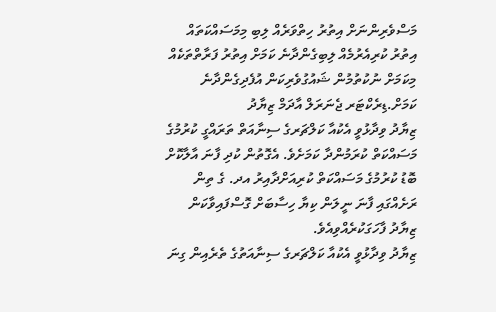މަސްވެރިންނަށް އިތުރު ހިތްވަރެއް ލިބި މިމަސައްކަތައް އިތުރު ކުރިއެރުމެއް ލިބިގެންދާނެ ކަމަށް އިތުރު ފަރާތްތަކެއް މިކަމަށް ނުކުތުމުން ޝައުގުވެރިކަން އުފެދިގެންދާނެ ކަމަށް.ޑިރެކްޓަރ ޖެނަރަލް އާދަމް ޒިޔާދު
ޒިޔާދު ވިދާޅުވީ އެކުއާ ކަލްޗަރގެ ސިނާއަތް ތަރައްގީ ކުރުމުގެ މަސައްކަތް ކުރަމުންދާ ކަމަށެވެ. އެގޮތުން ކުދި ފާނަ އާލާކޮށް ބޮޑު ކުރުމުގެ މަސައްކަތް ކުރިއަށްދާއިރު އދ. ގެ ތިން ރަށެއްގައި ފާނަ ނީލަން ކިޔާ ހިސާބަށް ގޮސްފައިވާކަން ޒިޔާދު ފާހަގަކުރެއްވިއެވެ.
ޒިޔާދު ވިދާޅުވީ އެކުއާ ކަލްޗަރގެ ސިނާއަތުގެ ތެރެއިން ގިނަ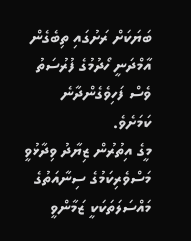ބަޔަކަށް ރަށުގައި ތިބެގެން އާމްދަނީ ހޯދުމުގެ ފުރުސަތު ވެސް ފަހިވެގެންދާނެ ކަމަށެވެ.
މީގެ އިތުރުން ޒިޔާދު ވިދާޅުވީ މަސްވެރިކަމުގެ ސިނާއަތުގެ މައްސަލަތަކަކީ ޒަމާންވީ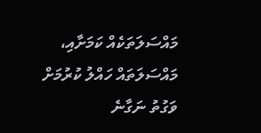މައްސަލަތަކެއް ކަމަށާއި، މައްސަލަތައް ހައްލު ކުރުމަށް ވަގުތު ނަގާނެ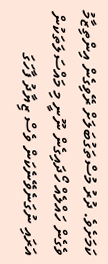ކަމަށެވެ. ދުރު މުސްތަގުބަލަށް ރޭވިގެން އިންތިޒާމު ވެގެން ހައްލެއް ހޯދައިގެން ނޫނީ މި މައްސަލަތަކުން އަރައި ނުގަނެވޭނެކަން ވެސް ޒިޔާދު ފާހަގަ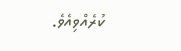ކުރެއްވިއެވެ.